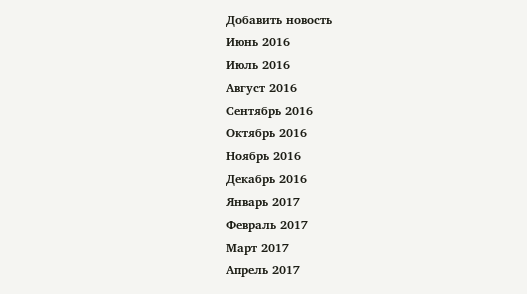Добавить новость
Июнь 2016
Июль 2016
Август 2016
Сентябрь 2016
Октябрь 2016
Ноябрь 2016
Декабрь 2016
Январь 2017
Февраль 2017
Март 2017
Апрель 2017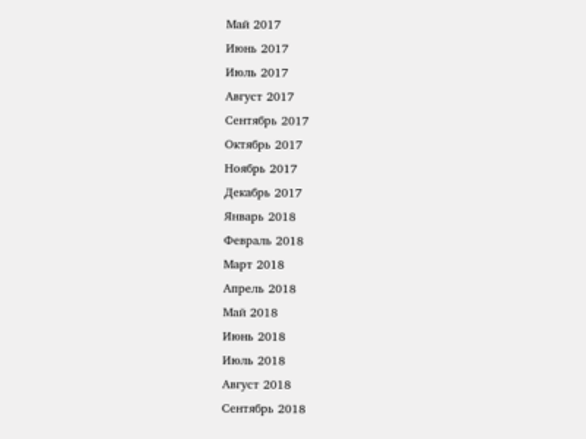Май 2017
Июнь 2017
Июль 2017
Август 2017
Сентябрь 2017
Октябрь 2017
Ноябрь 2017
Декабрь 2017
Январь 2018
Февраль 2018
Март 2018
Апрель 2018
Май 2018
Июнь 2018
Июль 2018
Август 2018
Сентябрь 2018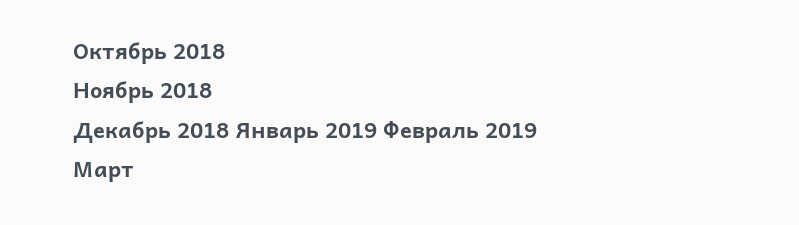Октябрь 2018
Ноябрь 2018
Декабрь 2018 Январь 2019 Февраль 2019 Март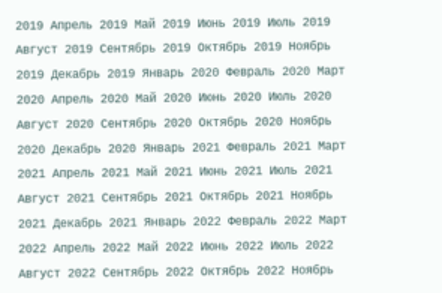2019 Апрель 2019 Май 2019 Июнь 2019 Июль 2019 Август 2019 Сентябрь 2019 Октябрь 2019 Ноябрь 2019 Декабрь 2019 Январь 2020 Февраль 2020 Март 2020 Апрель 2020 Май 2020 Июнь 2020 Июль 2020 Август 2020 Сентябрь 2020 Октябрь 2020 Ноябрь 2020 Декабрь 2020 Январь 2021 Февраль 2021 Март 2021 Апрель 2021 Май 2021 Июнь 2021 Июль 2021 Август 2021 Сентябрь 2021 Октябрь 2021 Ноябрь 2021 Декабрь 2021 Январь 2022 Февраль 2022 Март 2022 Апрель 2022 Май 2022 Июнь 2022 Июль 2022 Август 2022 Сентябрь 2022 Октябрь 2022 Ноябрь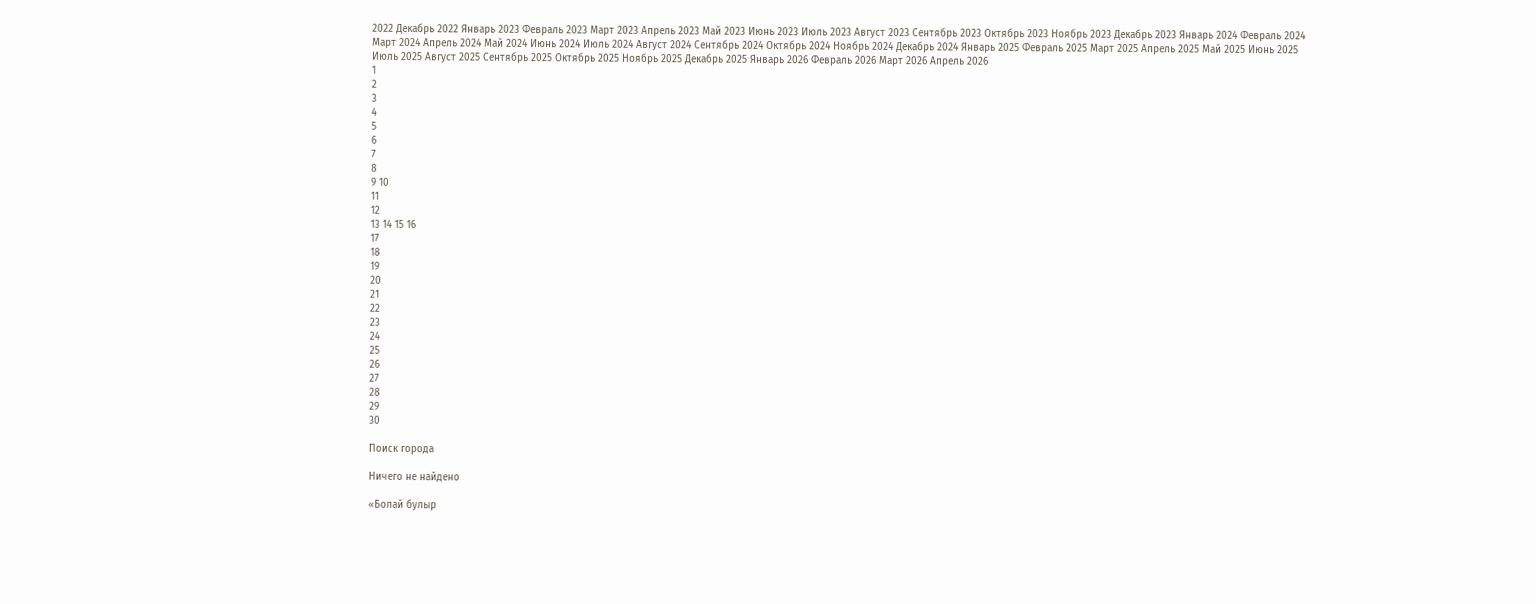2022 Декабрь 2022 Январь 2023 Февраль 2023 Март 2023 Апрель 2023 Май 2023 Июнь 2023 Июль 2023 Август 2023 Сентябрь 2023 Октябрь 2023 Ноябрь 2023 Декабрь 2023 Январь 2024 Февраль 2024 Март 2024 Апрель 2024 Май 2024 Июнь 2024 Июль 2024 Август 2024 Сентябрь 2024 Октябрь 2024 Ноябрь 2024 Декабрь 2024 Январь 2025 Февраль 2025 Март 2025 Апрель 2025 Май 2025 Июнь 2025 Июль 2025 Август 2025 Сентябрь 2025 Октябрь 2025 Ноябрь 2025 Декабрь 2025 Январь 2026 Февраль 2026 Март 2026 Апрель 2026
1
2
3
4
5
6
7
8
9 10
11
12
13 14 15 16
17
18
19
20
21
22
23
24
25
26
27
28
29
30

Поиск города

Ничего не найдено

«Болай булыр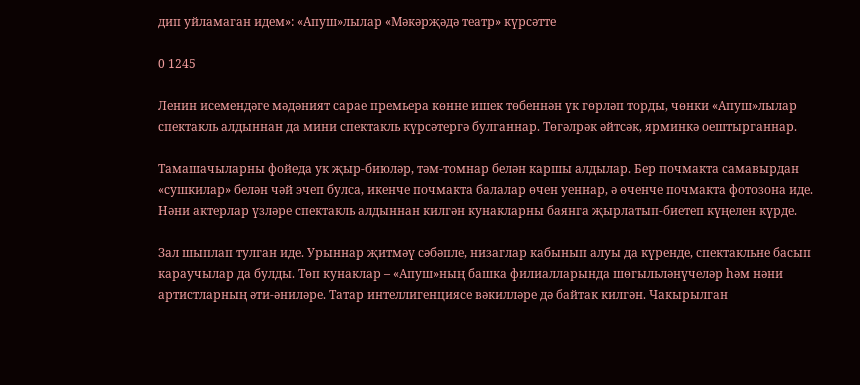дип уйламаган идем»: «Апуш»лылар «Мәкәрҗәдә театр» күрсәтте

0 1245

Ленин исемендәге мәдәният сарае премьера көнне ишек төбеннән үк гөрләп торды, чөнки «Апуш»лылар спектакль алдыннан да мини спектакль күрсәтергә булганнар. Төгәлрәк әйтсәк, ярминкә оештырганнар.

Тамашачыларны фойеда ук җыр-биюләр, тәм-томнар белән каршы алдылар. Бер почмакта самавырдан «сушкилар» белән чәй эчеп булса, икенче почмакта балалар өчен уеннар, ә өченче почмакта фотозона иде. Нәни актерлар үзләре спектакль алдыннан килгән кунакларны баянга җырлатып-биетеп күңелен күрде.

Зал шыплап тулган иде. Урыннар җитмәү сәбәпле, низаглар кабынып алуы да күренде, спектакльне басып караучылар да булды. Төп кунаклар – «Апуш»ның башка филиалларында шөгыльләнүчеләр һәм нәни артистларның әти-әниләре. Татар интеллигенциясе вәкилләре дә байтак килгән. Чакырылган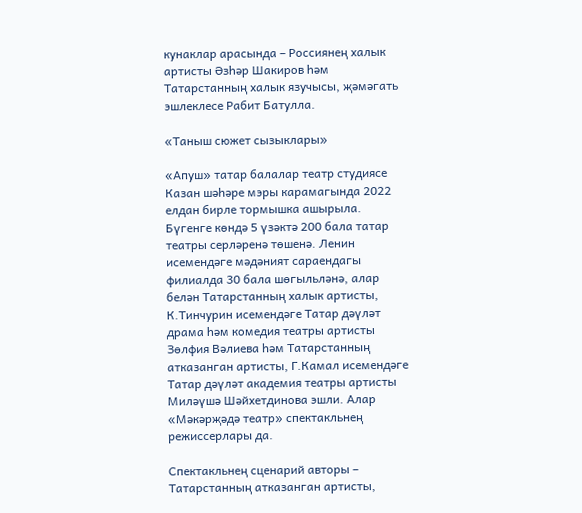кунаклар арасында – Россиянең халык артисты Әзһәр Шакиров һәм Татарстанның халык язучысы, җәмәгать эшлеклесе Рабит Батулла.

«Таныш сюжет сызыклары»

«Апуш» татар балалар театр студиясе Казан шәһәре мэры карамагында 2022 елдан бирле тормышка ашырыла. Бүгенге көндә 5 үзәктә 200 бала татар театры серләренә төшенә. Ленин исемендәге мәдәният сараендагы филиалда 30 бала шөгыльләнә, алар белән Татарстанның халык артисты, К.Тинчурин исемендәге Татар дәүләт драма һәм комедия театры артисты Зөлфия Вәлиева һәм Татарстанның атказанган артисты, Г.Камал исемендәге Татар дәүләт академия театры артисты Миләүшә Шәйхетдинова эшли. Алар «Мәкәрҗәдә театр» спектакльнең режиссерлары да.

Спектакльнең сценарий авторы – Татарстанның атказанган артисты,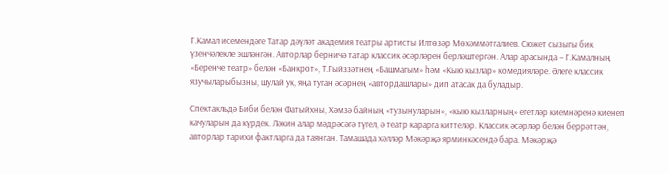Г.Камал исемендәге Татар дәүләт академия театры артисты Илтөзәр Мөхәммәтгалиев. Сюжет сызыгы бик үзенчәлекле эшләнгән. Авторлар берничә татар классик әсәрләрен берләштергән. Алар арасында – Г.Камалның «Беренче театр» белән «Банкрот», Т.Гыйззәтнең «Башмагым» һәм «Кыю кызлар» комедияләре. Әлеге классик язучыларыбызны, шулай ук, яңа туган әсәрнең «автордашлары» дип атасак да буладыр.

Спектакльдә Биби белән Фатыйхны, Хәмзә байның «тузынуларын», «кыю кызларның» егетләр киемнәренә киенеп качуларын да күрдек. Ләкин алар мәдрәсәгә түгел, ә театр карарга киттеләр. Классик әсәрләр белән беррәттән, авторлар тарихи фактларга да таянган. Тамашада хәлләр Мәкәрҗә ярминкәсендә бара. Мәкәрҗә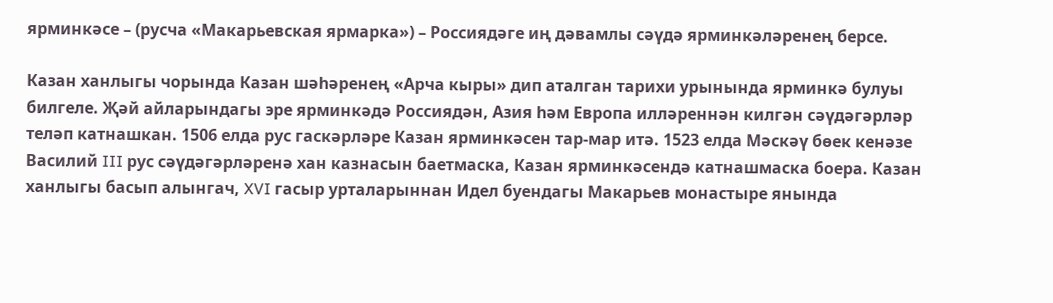ярминкәсе – (русча «Макарьевская ярмарка») – Россиядәге иң дәвамлы сәүдә ярминкәләренең берсе.

Казан ханлыгы чорында Казан шәһәренең «Арча кыры» дип аталган тарихи урынында ярминкә булуы билгеле. Җәй айларындагы эре ярминкәдә Россиядән, Азия һәм Европа илләреннән килгән сәүдәгәрләр теләп катнашкан. 1506 елда рус гаскәрләре Казан ярминкәсен тар-мар итә. 1523 елда Мәскәү бөек кенәзе Василий III рус сәүдәгәрләренә хан казнасын баетмаска, Казан ярминкәсендә катнашмаска боера. Казан ханлыгы басып алынгач, XVI гасыр урталарыннан Идел буендагы Макарьев монастыре янында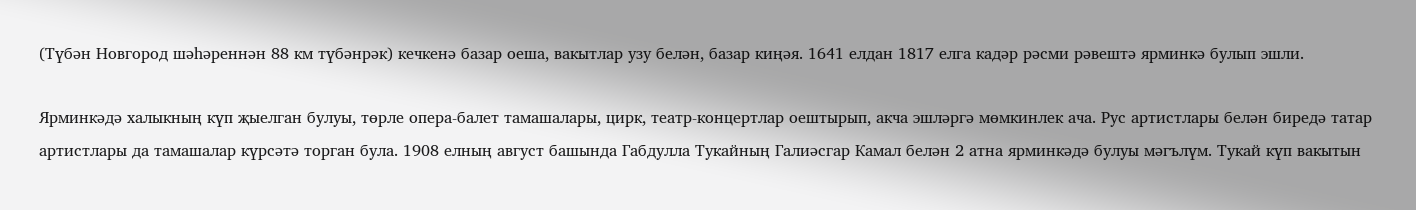(Түбән Новгород шәһәреннән 88 км түбәнрәк) кечкенә базар оеша, вакытлар узу белән, базар киңәя. 1641 елдан 1817 елга кадәр рәсми рәвештә ярминкә булып эшли.

Ярминкәдә халыкның күп җыелган булуы, төрле опера-балет тамашалары, цирк, театр-концертлар оештырып, акча эшләргә мөмкинлек ача. Рус артистлары белән биредә татар артистлары да тамашалар күрсәтә торган була. 1908 елның август башында Габдулла Тукайның Галиәсгар Камал белән 2 атна ярминкәдә булуы мәгълүм. Тукай күп вакытын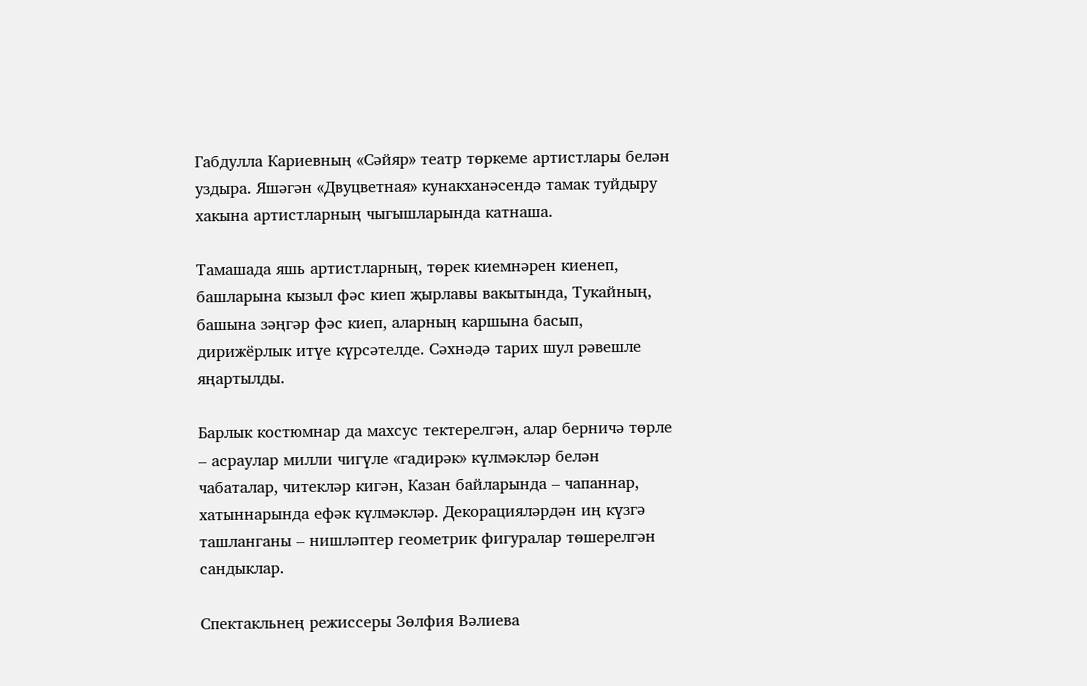Габдулла Кариевның «Сәйяр» театр төркеме артистлары белән уздыра. Яшәгән «Двуцветная» кунакханәсендә тамак туйдыру хакына артистларның чыгышларында катнаша.

Тамашада яшь артистларның, төрек киемнәрен киенеп, башларына кызыл фәс киеп җырлавы вакытында, Тукайның, башына зәңгәр фәс киеп, аларның каршына басып, дирижёрлык итүе күрсәтелде. Сәхнәдә тарих шул рәвешле яңартылды.

Барлык костюмнар да махсус тектерелгән, алар берничә төрле – асраулар милли чигүле «гадирәк» күлмәкләр белән чабаталар, читекләр кигән, Казан байларында – чапаннар, хатыннарында ефәк күлмәкләр. Декорацияләрдән иң күзгә ташланганы – нишләптер геометрик фигуралар төшерелгән сандыклар.

Спектакльнең режиссеры Зөлфия Вәлиева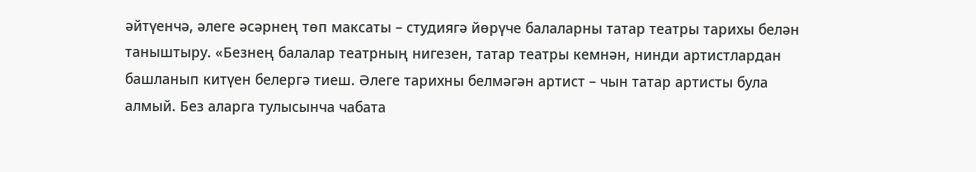әйтүенчә, әлеге әсәрнең төп максаты – студиягә йөрүче балаларны татар театры тарихы белән таныштыру. «Безнең балалар театрның нигезен, татар театры кемнән, нинди артистлардан башланып китүен белергә тиеш. Әлеге тарихны белмәгән артист – чын татар артисты була алмый. Без аларга тулысынча чабата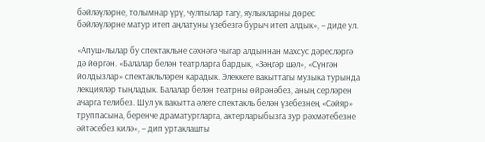бәйләүләрне, толымнар үрү, чулпылар тагу, яулыкларны дөрес бәйләүләрне матур итеп аңлатуны үзебезгә бурыч итеп алдык», – диде ул.

«Апуш»лылар бу спектакльне сәхнәгә чыгар алдыннан махсус дәресләргә дә йөргән. «Балалар белән театрларга бардык, «Зәңгәр шәл», «Сүнгән йолдызлар» спектакльләрен карадык. Элеккеге вакыттагы музыка турында лекцияләр тыңладык. Балалар белән театрны өйрәнәбез, аның серләрен ачарга телибез. Шул ук вакытта әлеге спектакль белән үзебезнең «Сәйяр» труппасына, беренче драматургларга, актерларыбызга зур рәхмәтебезне әйтәсебез килә», – дип уртаклашты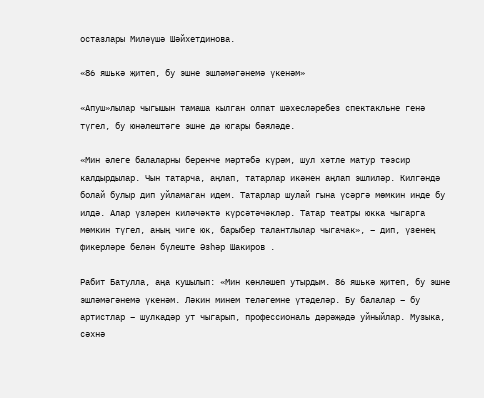остазлары Миләүшә Шәйхетдинова.

«86 яшькә җитеп, бу эшне эшләмәгәнемә үкенәм»

«Апуш»лылар чыгышын тамаша кылган олпат шәхесләребез спектакльне генә түгел, бу юнәлештәге эшне дә югары бәяләде.

«Мин әлеге балаларны беренче мәртәбә күрәм, шул хәтле матур тәэсир калдырдылар. Чын татарча, аңлап, татарлар икәнен аңлап эшлиләр. Килгәндә болай булыр дип уйламаган идем. Татарлар шулай гына үсәргә мөмкин инде бу илдә. Алар үзләрен киләчәктә күрсәтәчәкләр. Татар театры юкка чыгарга мөмкин түгел, аның чиге юк, барыбер талантлылар чыгачак», – дип, үзенең фикерләре белән бүлеште Әзһәр Шакиров .

Рабит Батулла, аңа кушылып: «Мин көнләшеп утырдым. 86 яшькә җитеп, бу эшне эшләмәгәнемә үкенәм. Ләкин минем теләгемне үтәделәр. Бу балалар – бу артистлар – шулкадәр ут чыгарып, профессиональ дәрәҗәдә уйныйлар. Музыка, сәхнә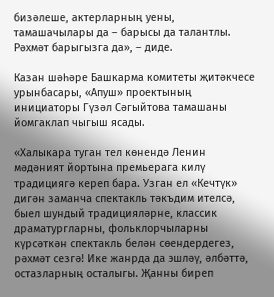бизәлеше, актерларның уены, тамашачылары да – барысы да талантлы. Рәхмәт барыгызга да», – диде.

Казан шәһәре Башкарма комитеты җитәкчесе урынбасары, «Апуш» проектының инициаторы Гүзәл Сәгыйтова тамашаны йомгаклап чыгыш ясады.

«Халыкара туган тел көнендә Ленин мәдәният йортына премьерага килү традициягә кереп бара. Узган ел «Кечтүк» дигән заманча спектакль тәкъдим ителсә, быел шундый традицияләрне, классик драматургларны, фольклорчыларны күрсәткән спектакль белән сөендердегез, рәхмәт сезгә! Ике жанрда да эшләү, әлбәттә, остазларның осталыгы. Җанны биреп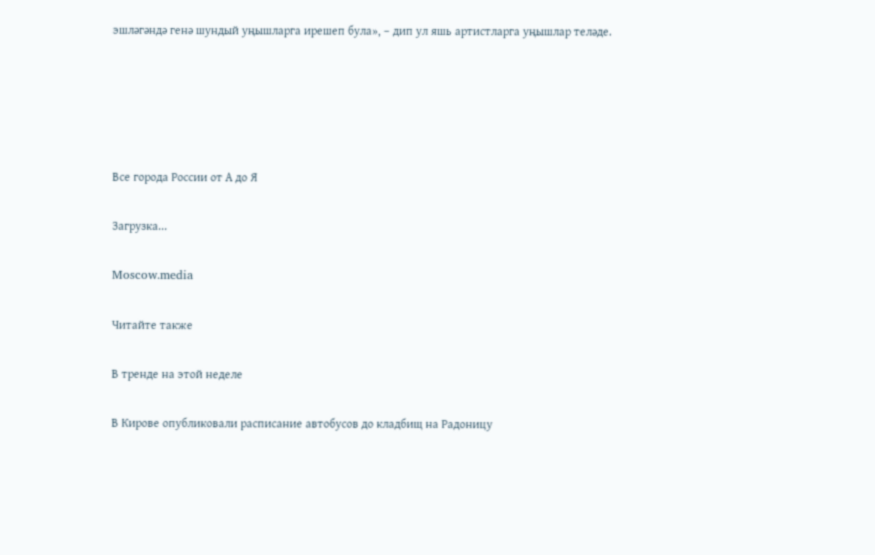эшләгәндә генә шундый уңышларга ирешеп була», – дип ул яшь артистларга уңышлар теләде.





Все города России от А до Я

Загрузка...

Moscow.media

Читайте также

В тренде на этой неделе

В Кирове опубликовали расписание автобусов до кладбищ на Радоницу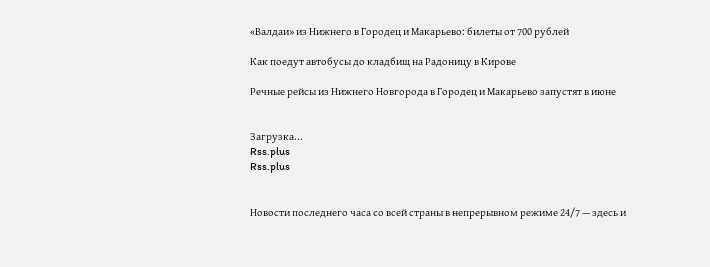«Валдаи» из Нижнего в Городец и Макарьево: билеты от 700 рублей

Как поедут автобусы до кладбищ на Радоницу в Кирове

Речные рейсы из Нижнего Новгорода в Городец и Макарьево запустят в июне


Загрузка...
Rss.plus
Rss.plus


Новости последнего часа со всей страны в непрерывном режиме 24/7 — здесь и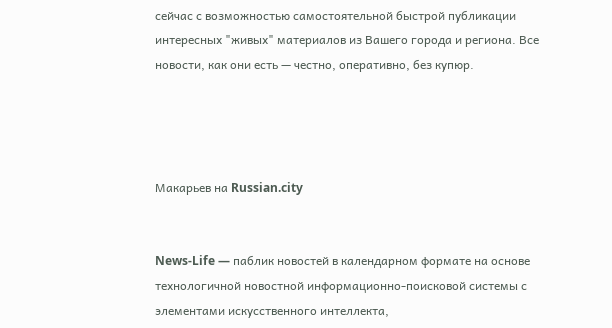сейчас с возможностью самостоятельной быстрой публикации интересных "живых" материалов из Вашего города и региона. Все новости, как они есть — честно, оперативно, без купюр.




Макарьев на Russian.city


News-Life — паблик новостей в календарном формате на основе технологичной новостной информационно-поисковой системы с элементами искусственного интеллекта,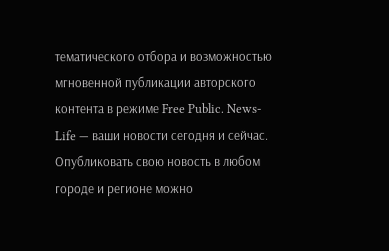тематического отбора и возможностью мгновенной публикации авторского контента в режиме Free Public. News-Life — ваши новости сегодня и сейчас. Опубликовать свою новость в любом городе и регионе можно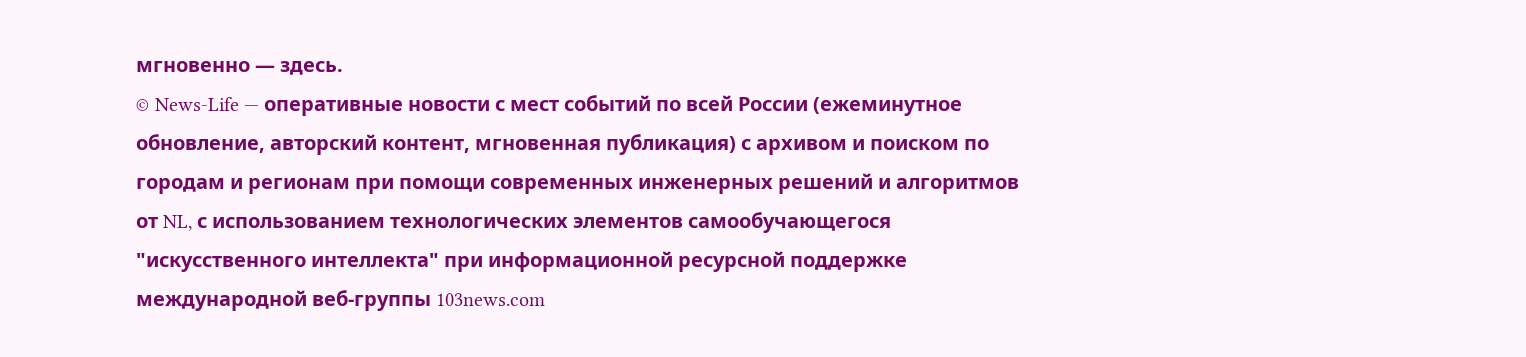мгновенно — здесь.
© News-Life — оперативные новости с мест событий по всей России (ежеминутное обновление, авторский контент, мгновенная публикация) с архивом и поиском по городам и регионам при помощи современных инженерных решений и алгоритмов от NL, с использованием технологических элементов самообучающегося "искусственного интеллекта" при информационной ресурсной поддержке международной веб-группы 103news.com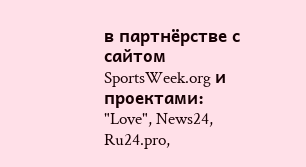в партнёрстве с сайтом SportsWeek.org и проектами: "Love", News24, Ru24.pro,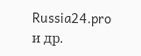Russia24.pro и др.